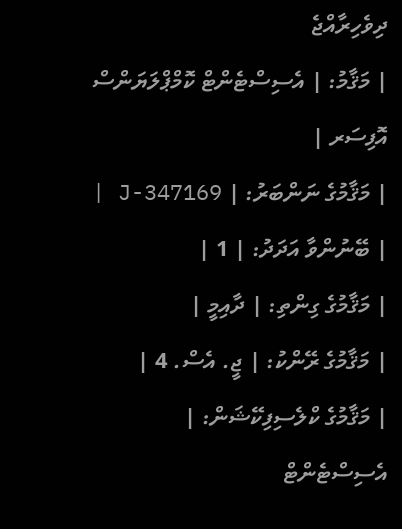ދިވެހިރާއްޖެ
| މަޤާމު: | އެސިސްޓެންޓް ކޮމްޕްލަޔަންސް އޮފިސަރ |
| މަޤާމުގެ ނަންބަރު: | J-347169 |
| ބޭނުންވާ އަދަދު: | 1 |
| މަޤާމުގެ ގިންތި: | ދާއިމީ |
| މަޤާމުގެ ރޭންކު: | ޖީ. އެސް. 4 |
| މަޤާމުގެ ކްލެސިފިކޭޝަން: | އެސިސްޓެންޓް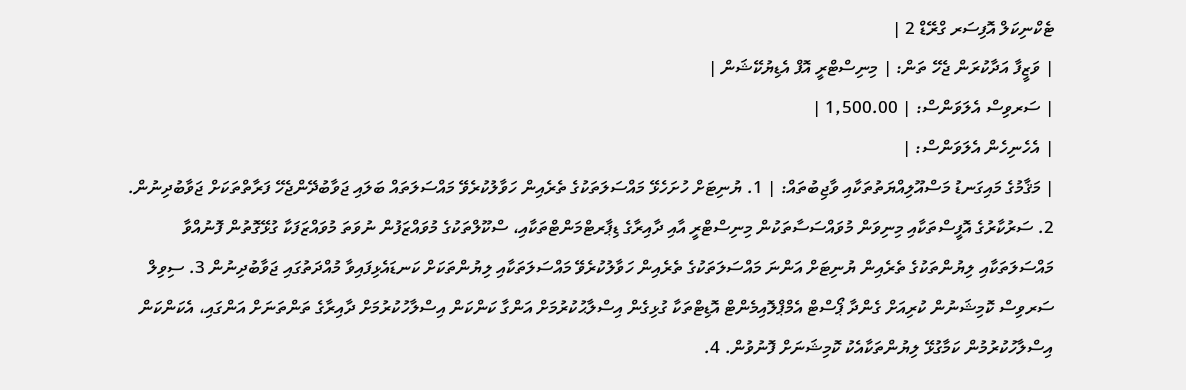ޓެކްނިކަލް އޮފިސަރ ގްރޭޑް 2 |
| ވަޒީފާ އަދާކުރަން ޖެހޭ ތަން: | މިނިސްޓްރީ އޮފް އެޑިޔުކޭޝަން |
| ސަރވިސް އެލަވަންސް: | 1,500.00 |
| އެހެނިހެން އެލަވަންސް: |
| މަޤާމުގެ މައިގަނޑު މަސްއޫލިއްޔަތުތަކާއި ވާޖިބުތައް: | 1. ޔުނިޓަށް ހުށަހެޅޭ މައްސަލަތަކުގެ ތެރެއިން ހަވާލުކުރެވޭ މައްސަލަތައް ބަލައި ޖަވާބުދޭންޖެހޭ ފަރާތްތަކަށް ޖަވާބުދިނުން. 2. ސަރުކާރުގެ އޮފީސްތަކާއި މިނިވަން މުވައްސަސާތަކުން މިނިސްޓްރީ އާއި ދާއިރާގެ ޑިޕާރޓްމަންޓްތަކާއި، ސްކޫލްތަކުގެ މުވައްޒަފުން ނުވަތަ މުވައްޒަފަކާ ގުޅޭގޮތުން ފޮނުއްވާ މައްސަލަތަކާއި ލިޔުންތަކުގެ ތެރެއިން ޔުނިޓަށް އަންނަ މައްސަލަތަކުގެ ތެރެއިން ހަވާލުކުރެވޭ މައްސަލަތަކާއި ލިޔުންތަކަށް ކަނޑައެޅިފައިވާ މުއްދަތުގައި ޖަވާބުދިނުން 3. ސިވިލް ސަރވިސް ކޮމިޝަނުން ކުރިއަށް ގެންދާ ޕޯސްޓް އެމްޕްލޮއިމެންޓް އޮޑިޓްތަކާ ގުޅިގެން އިސްލާޙުކުރުމަށް އަންގާ ކަންކަން އިސްލާހުކުރުމަށް ދާއިރާގެ ތަންތަނަށް އަންގައި، އެކަންކަން އިސްލާހުކުރުމުން ކަމާގުޅޭ ލިޔުންތަކާއެކު ކޮމިޝަނަށް ފޮނުވުން. 4.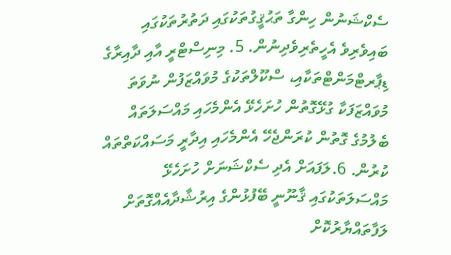ސެކްޝަނުން ހިންގާ ތަޙުޤީގުތަކުގައި ދަތުރުތަކުގައި ބައިވެރިވެ އެހީތެރިވެދިނުން. 5. މިނިސްޓްރީ އާއި ދާއިރާގެ ޑިޕާރޓްމަންޓްތަކާއި، ސްކޫލްތަކުގެ މުވައްޒަފުން ނުވަތަ މުވައްޒަފަކާ ގުޅޭގޮތުން ހުށަހެޅޭ އެންމެހައި މައްސަލަތައް ބެލުމުގެ ގޮތުން ކުރަންޖެހޭ އެންމެހައި އިދާރީ މަސައްކަތްތައް ކުރުން. 6.ލަފައަށް އެދި ސެކްޝަނަށް ހުށަހެޅޭ މައްސަލަތަކުގައި ޤާނޫނީ ބޭފުޅުންގެ އިރުޝާދާއެއްގޮތަށް ލަފާތައްޔާރުކޮށް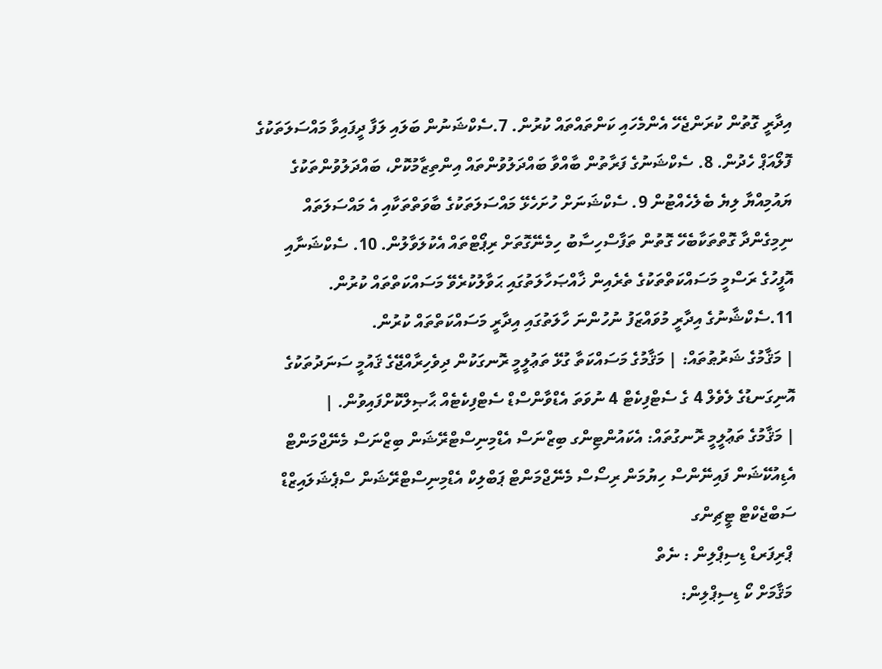އިދާރީ ގޮތުން ކުރަންޖެހޭ އެންމެހައި ކަންތައްތައް ކުރުން. 7.ސެކްޝަނުން ބަލައި ލަފާ ދީފައިވާ މައްސަލަތަކުގެ ފޮލޯއަޕް ހެދުން. 8. ސެކްޝަނުގެ ފަރާތުން ބާއްވާ ބައްދަލުވުންތައް އިންތިޒާމުކޮށް، ބައްދަލުވުންތަކުގެ ޔައުމިއްޔާ ލިޔެ ބެލެހެއްޓުން 9. ސެކްޝަނަށް ހުށަހެޅޭ މައްސަލަތަކުގެ ބާވަތްތަކާއި އެ މައްސަލަތައް ނިމިގެންދާ ގޮތްތަކާބެހޭ ގޮތުން ތަފާސްހިސާބު ހިމެނޭގޮތަށް ރިޕޯޓްތައް އެކުލަވާލުން. 10. ސެކްޝަނާއި އޮފީހުގެ ރަސްމީ މަސައްކަތްތަކުގެ ތެރެއިން ޚާއްޞަހާލަތުގައި ޙަވާލުކުރެވޭ މަސައްކަތްތައް ކުރުން. 11.ސެކްޝާނުގެ އިދާރީ މުވައްޒަފު ނުހުންނަ ހާލަތުގައި އިދާރީ މަސައްކަތްތައް ކުރުން.
| މަޤާމުގެ ޝަރުޠުތައް: | މަޤާމުގެ މަސައްކަތާ ގުޅޭ ތަޢުލީމީ ރޮނގަކުން ދިވެހިރާއްޖޭގެ ޤައުމީ ސަނަދުތަކުގެ އޮނިގަނޑުގެ ލެވެލް 4 ގެ ސެޓްފިކެޓް 4 ނުވަތަ އެޑްވާންސްޑް ސެޓްފިކެޓެއް ޙާޞިލްކޮށްފައިވުން. |
| މަޤާމުގެ ތަޢުލީމީ ރޮނގުތައް: އެކައުންޓިންގ ބިޒްނަސް އެޑްމިނިސްޓްރޭޝަން ބިޒްނަސް މެނޭޖްމަންޓް އެޑިއުކޭޝަން ފައިނޭންސް ހިޔުމަން ރިސޯސް މެނޭޖްމަންޓް ޕަބްލިކް އެޑްމިނިސްޓްރޭޝަން ސްޕެޝަލައިޒްޑް ސަބްޖެކްޓް ޓީޗިންގ
 ޕްރިފަރޑް ޑިސިޕްލިން : ނެތް
 މަޤާމަށް ކޯ ޑިސިޕްލިން: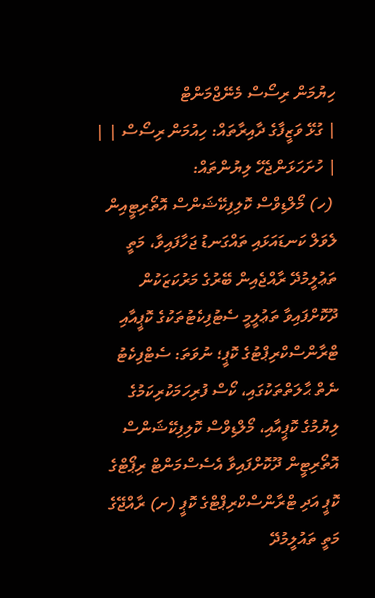ހިޔުމަން ރިސޯސް މެނޭޖްމަންޓް
| ގުޅޭ ވަޒީފާގެ ދާއިރާތައް: ހިއުމަން ރިސޯސް | |
| ހުށަހަޅަންޖެހޭ ލިޔުންތައް:
 (ހ) މޯލްޑިވްސް ކޮލިފިކޭޝަންސް އޮތޯރިޓީއިން ލެވަލް ކަނޑައަޅައި ތައްގަނޑު ޖަހާފައިވާ، މަތީ ތަޢުލީމުދޭ ރާއްޖެއިން ބޭރުގެ މަރުކަޒަކުން ދޫކޮށްފައިވާ ތަޢުލީމީ ސެޓުފިކެޓުތަކުގެ ކޮޕީއާއި ޓްރާންސްކްރިޕްޓުގެ ކޮޕީ؛ ނުވަތަ: ސެޓްފިކެޓު ނެތް ޙާލަތްތަކުގައި، ކޯސް ފުރިހަމަކުރިކަމުގެ ލިޔުމުގެ ކޮޕީއާއި، މޯލްޑިވްސް ކޮލިފިކޭޝަންސް އޮތޯރިޓީން ދޫކޮށްފައިވާ އެސެސްމަންޓް ރިޕޯޓްގެ ކޮޕީ އަދި ޓްރާންސްކްރިޕްޓްގެ ކޮޕީ (ށ) ރާއްޖޭގެ މަތީ ތައުލީމުދޭ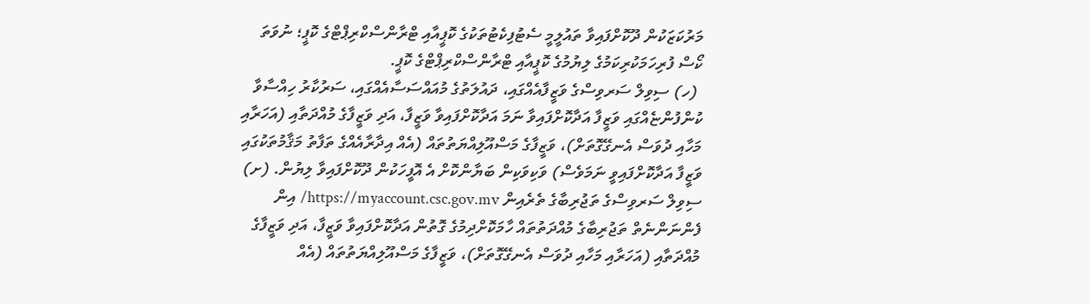މަރުކަޒަކުން ދޫކޮށްފައިވާ ތައުލީމީ ސެޓުފިކެޓުތަކުގެ ކޮޕީއާއި ޓްރާންސްކްރިޕްޓްގެ ކޮޕީ؛ ނުވަތަ ކޯސް ފުރިހަމަކުރިކަމުގެ ލިޔުމުގެ ކޮޕީއާއި ޓްރާންސްކްރިޕްޓްގެ ކޮޕީ.
 (ހ) ސިވިލް ސަރވިސްގެ ވަޒީފާއެއްގައި، ދައުލަތުގެ މުއައްސަސާއެއްގައި، ސަރުކާރު ހިއްސާވާ ކުންފުންޏެއްގައި ވަޒީފާ އަދާކޮށްފައިވާ ނަމަ އަދާކޮށްފައިވާ ވަޒީފާ، އަދި ވަޒީފާގެ މުއްދަތާއި (އަހަރާއި މަހާއި ދުވަސް އެނގޭގޮތަށް)، ވަޒީފާގެ މަސްއޫލިއްޔަތުތައް (އެއް އިދާރާއެއްގެ ތަފާތު މަޤާމުތަކުގައި ވަޒީފާ އަދާކޮށްފައިވީ ނަމަވެސް) ވަކިވަކިން ބަޔާންކޮށް އެ އޮފީހަކުން ދޫކޮށްފައިވާ ލިޔުން. (ށ) ސިވިލް ސަރވިސްގެ ތަޖުރިބާގެ ތެރެއިން https://myaccount.csc.gov.mv/ އިން ފެންނަންނެތް ތަޖުރިބާގެ މުއްދަތުތައް ހާމަކޮށްދިމުގެ ގޮތުން އަދާކޮށްފައިވާ ވަޒީފާ، އަދި ވަޒީފާގެ މުއްދަތާއި (އަހަރާއި މަހާއި ދުވަސް އެނގޭގޮތަށް)، ވަޒީފާގެ މަސްއޫލިއްޔަތުތައް (އެއް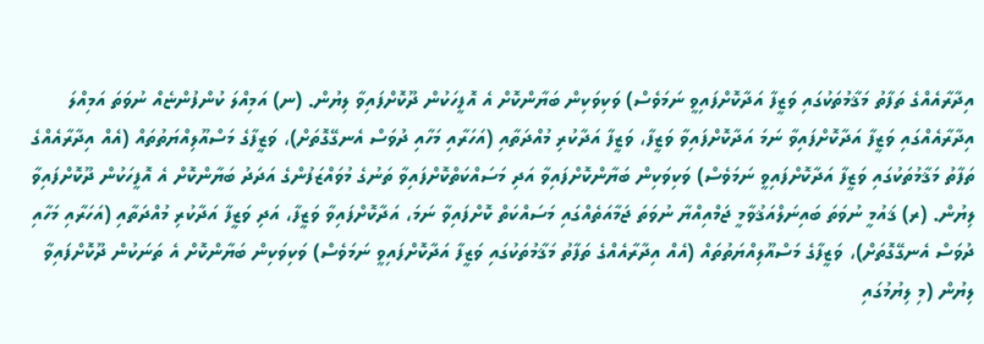އިދާރާއެއްގެ ތަފާތު މަޤާމުތަކުގައި ވަޒީފާ އަދާކޮށްފައިވީ ނަމަވެސް) ވަކިވަކިން ބަޔާންކޮށް އެ އޮފީހަކުން ދޫކޮށްފައިވާ ލިޔުން. (ނ) އަމިއްލަ ކުންފުންޏެއް ނުވަތަ އަމިއްލަ އިދާރާއެއްގައި ވަޒީފާ އަދާކޮށްފައިވާ ނަމަ އަދާކޮށްފައިވާ ވަޒީފާ، ވަޒީފާ އަދާކުރި މުއްދަތާއި (އަހަރާއި މަހާއި ދުވަސް އެނގޭގޮތަށް)، ވަޒީފާގެ މަސްއޫލިއްޔަތުތައް (އެއް އިދާރާއެއްގެ ތަފާތު މަޤާމުތަކުގައި ވަޒީފާ އަދާކޮށްފައިވީ ނަމަވެސް) ވަކިވަކިން ބަޔާންކޮށްފައިވާ އަދި މަސައްކަތްކޮށްފައިވާ ތަނުގެ މުވައްޒަފުންގެ އަދަދު ބަޔާންކޮށް އެ އޮފީހަކުން ދޫކޮށްފައިވާ ލިޔުން. (ރ) ޤައުމީ ނުވަތަ ބައިނަލްއަޤުވާމީ ޖަމްއިއްޔާ ނުވަތަ ޖަމާއަތެއްގައި މަސައްކަތް ކޮށްފައިވާ ނަމަ، އަދާކޮށްފައިވާ ވަޒީފާ، އަދި ވަޒީފާ އަދާކުރި މުއްދަތާއި (އަހަރާއި މަހާއި ދުވަސް އެނގޭގޮތަށް)، ވަޒީފާގެ މަސްއޫލިއްޔަތުތައް (އެއް އިދާރާއެއްގެ ތަފާތު މަޤާމުތަކުގައި ވަޒީފާ އަދާކޮށްފައިވީ ނަމަވެސް) ވަކިވަކިން ބަޔާންކޮށް އެ ތަނަކުން ދޫކޮށްފައިވާ ލިޔުން (މި ލިޔުމުގައި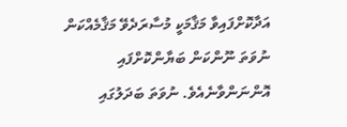އަދާކޮށްފައިވާ މަޤާމަކީ މުސާރަދެވޭ މަޤާމެއްކަން ނުވަތަ ނޫންކަން ބަޔާންކޮށްފައި އޮންނަންވާނެއެވެ. ނުވަތަ ބަދަލުގައި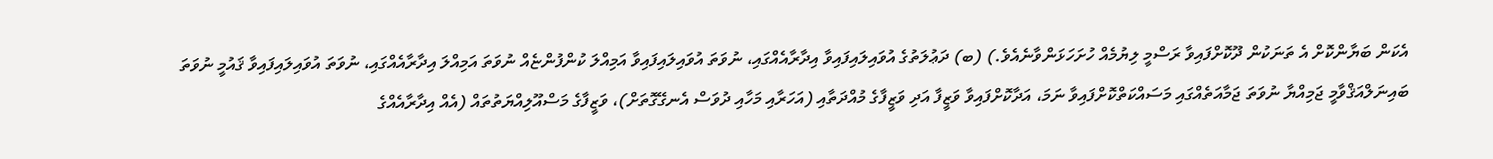އެކަން ބަޔާންކޮށް އެ ތަނަކުން ދޫކޮށްފައިވާ ރަސްމީ ލިޔުމެއް ހުށަހަޅަންވާނެއެވެ.) (ބ) ދަޢުލަތުގެ އުވައިލައިފައިވާ އިދާރާއެއްގައި، ނުވަތަ އުވައިލައިފައިވާ އަމިއްލަ ކުންފުންޏެއް ނުވަތަ އަމިއްލަ އިދާރާއެއްގައި، ނުވަތަ އުވައިލައިފައިވާ ޤައުމީ ނުވަތަ ބައިނަލްއަޤްވާމީ ޖަމިއްޔާ ނުވަތަ ޖަމާއަތެއްގައި މަސައްކަތްކޮށްފައިވާ ނަމަ، އަދާކޮށްފައިވާ ވަޒީފާ އަދި ވަޒީފާގެ މުއްދަތާއި (އަހަރާއި މަހާއި ދުވަސް އެނގޭގޮތަށް)، ވަޒީފާގެ މަސްއޫލިއްޔަތުތައް (އެއް އިދާރާއެއްގެ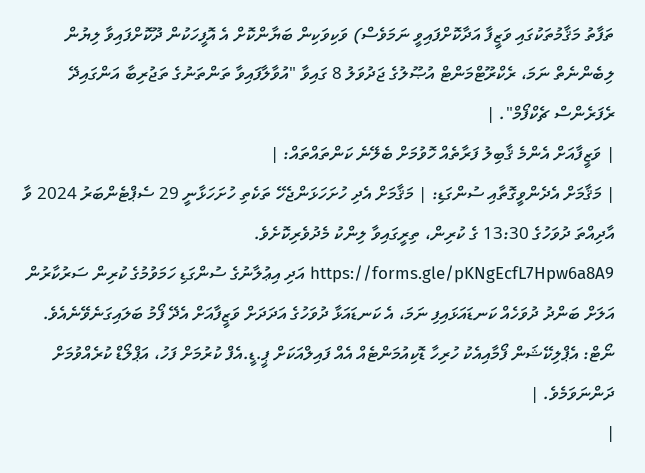ތަފާތު މަޤާމުތަކުގައި ވަޒީފާ އަދާކޮށްފައިވީ ނަމަވެސް) ވަކިވަކިން ބަޔާންކޮށް އެ އޮފީހަކުން ދޫކޮށްފައިވާ ލިޔުން ލިބެންނެތް ނަމަ، ރެކްރޫޓްމަންޓް އުޞޫލުގެ ޖަދުވަލު 8 ގައިވާ "އުވާލާފައިވާ ތަންތަނުގެ ތަޖުރިބާ އަންގައިދޭ ރެފަރެންސް ޗެކްފޯމް". |
| ވަޒީފާއަށް އެންމެ ޤާބިލު ފަރާތެއް ހޮވުމަށް ބެލޭނެ ކަންތައްތައް: |
| މަޤާމަށް އެދެންވީގޮތާއި ސުންގަޑި: | މަޤާމަށް އެދި ހުށަހަޅަންޖެހޭ ތަކެތި ހުށަހަޅާނީ 29 ސެޕްޓެންބަރު 2024 ވާ އާދިއްތަ ދުވަހުގެ 13:30 ގެ ކުރިން، ތިރީގައިވާ ލިންކު މެދުވެރިކޮށެވެ. https://forms.gle/pKNgEcfL7Hpw6a8A9 އަދި އިޢުލާނުގެ ސުންގަޑި ހަމަވުމުގެ ކުރިން ސަރުކާރުން އަލަށް ބަންދު ދުވަހެއް ކަނޑައަޅައިފި ނަމަ، އެ ކަނޑައަޅާ ދުވަހުގެ އަދަދަށް ވަޒީފާއަށް އެދޭ ފޯމު ބަލައިގަނެވޭނެއެވެ. ނޯޓް: އެޕްލިކޭޝަން ފޯމާއިއެކު ހުރިހާ ޑޮކިއުމަންޓެއް އެއް ފައިލްއަކަށް ޕީ.ޑީ.އެފް ކުރުމަށް ފަހު، އަޕްލޯޑް ކުރެއްވުމަށް ދަންނަވަމެވެ. |
|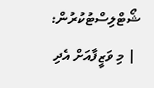ޝޯޓްލިސްޓުކުރުން:
 | މި ވަޒީފާއަށް އެދި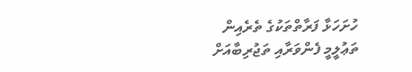ހުށަހަޅާ ފަރާތްތަކުގެ ތެރެއިން ތަޢުލީމީ ފެންވަރާއި ތަޖުރިބާއަށް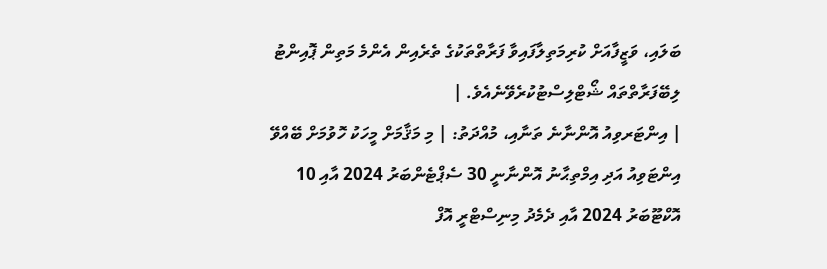ބަލައި، ވަޒީފާއަށް ކުރިމަތިލާފައިވާ ފަރާތްތަކުގެ ތެރެއިން އެންމެ މަތިން ޕޮއިންޓު ލިބޭފަރާތްތައް ޝޯޓްލިސްޓުކުރެވޭނެއެވެ. |
| އިންޓަރވިއު އޮންނާނެ ތަނާއި، މުއްދަތު: | މި މަޤާމަށް މީހަކު ހޮވުމަށް ބޭއްވޭ އިންޓަވިއު އަދި އިމްތިޙާނު އޮންނާނީ 30 ސެޕްޓެންބަރު 2024 އާއި 10 އޮކްޓޫބަރު 2024 އާއި ދެމެދު މިނިސްޓްރީ އޮފް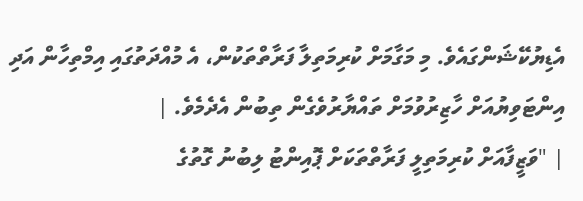އެޑިޔުކޭޝަންގައެވެ. މި މަގާމަށް ކުރިމަތިލާ ފަރާތްތަކުން، އެ މުއްދަތުގައި އިމްތިހާން އަދި އިންޓަވިޔުއަށް ހާޒިރުވުމަށް ތައްޔާރުވެގެން ތިބުން އެދެމެވެ. |
| "ވަޒީފާއަށް ކުރިމަތިލީ ފަރާތްތަކަށް ޕޮއިންޓު ލިބުނު ގޮތުގެ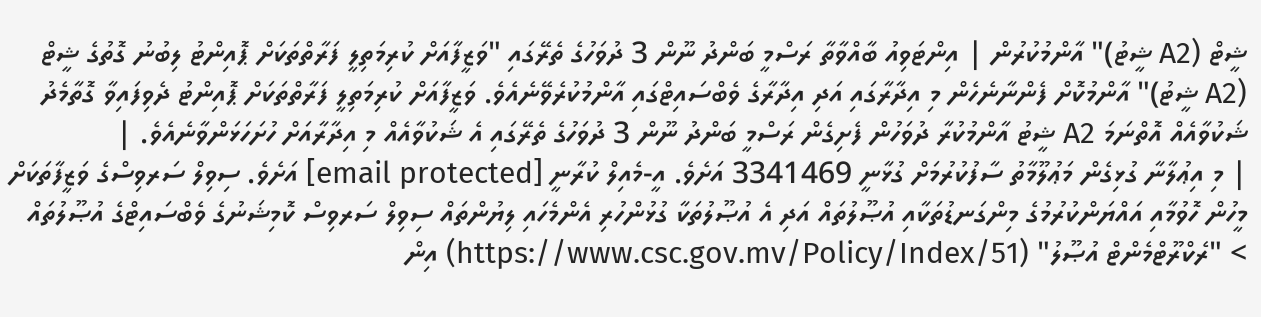ޝީޓް (A2 ޝީޓު)" އާންމުކުރުން | އިންޓަވިއު ބާއްވާތާ ރަސްމީ ބަންދު ނޫން 3 ދުވަހުގެ ތެރޭގައި "ވަޒީފާއަށް ކުރިމަތިލީ ފަރާތްތަކަށް ޕޮއިންޓު ލިބުނު ގޮތުގެ ޝީޓް (A2 ޝީޓު)" އާންމުކޮށް ފެންނާނެހެން މި އިދާރާގައި އަދި އިދާރާގެ ވެބްސައިޓްގައި އާންމުކުރެވޭނެއެވެ. ވަޒީފާއަށް ކުރިމަތިލީ ފަރާތްތަކަށް ޕޮއިންޓު ދެވިފައިވާ ގޮތާމެދު ޝަކުވާއެއް އޮތްނަމަ A2 ޝީޓު އާންމުކުރާ ދުވަހުން ފެށިގެން ރަސްމީ ބަންދު ނޫން 3 ދުވަހުގެ ތެރޭގައި އެ ޝަކުވާއެއް މި އިދާރާއަށް ހުށަހަޅަންވާނެއެވެ. |
| މި އިޢުލާނާ ގުޅިގެން މަޢުލޫމާތު ސާފުކުރުމަށް ގުޅާނީ 3341469 އަށެވެ. އީ-މެއިލް ކުރާނީ [email protected] އަށެވެ. ސިވިލް ސަރވިސްގެ ވަޒީފާތަކަށް މީހުން ހޮވުމާއި އައްޔަންކުރުމުގެ މިންގަނޑުތަކާއި އުޞޫލުތައް އަދި އެ އުޞޫލުތަކާ ގުޅުންހުރި އެންމެހައި ލިޔުންތައް ސިވިލް ސަރވިސް ކޮމިޝަނުގެ ވެބްސައިޓްގެ އުޞޫލުތައް > "ރެކްރޫޓްމެންޓް އުޞޫލު" (https://www.csc.gov.mv/Policy/Index/51) އިން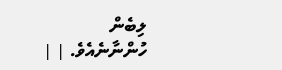ލިބެން ހުންނާނެއެވެ. | |